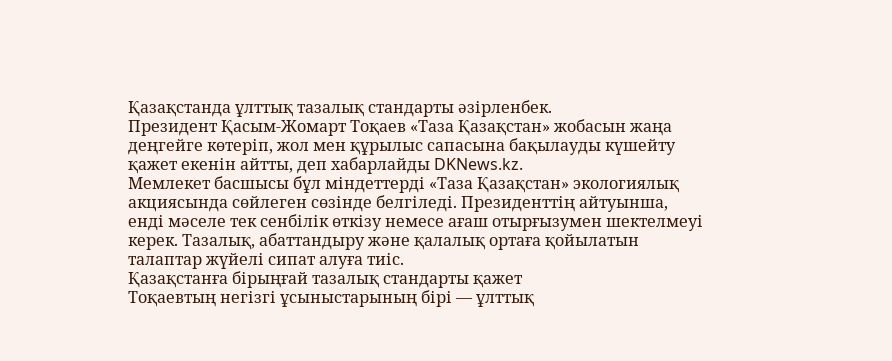Қазақстанда ұлттық тазалық стандарты әзірленбек.
Президент Қасым-Жомарт Тоқаев «Таза Қазақстан» жобасын жаңа деңгейге көтеріп, жол мен құрылыс сапасына бақылауды күшейту қажет екенін айтты, деп хабарлайды DKNews.kz.
Мемлекет басшысы бұл міндеттерді «Таза Қазақстан» экологиялық акциясында сөйлеген сөзінде белгіледі. Президенттің айтуынша, енді мәселе тек сенбілік өткізу немесе ағаш отырғызумен шектелмеуі керек. Тазалық, абаттандыру және қалалық ортаға қойылатын талаптар жүйелі сипат алуға тиіс.
Қазақстанға бірыңғай тазалық стандарты қажет
Тоқаевтың негізгі ұсыныстарының бірі — ұлттық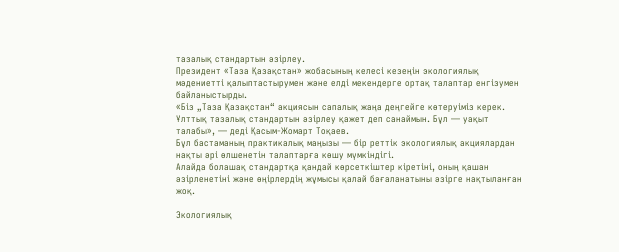тазалық стандартын әзірлеу.
Президент «Таза Қазақстан» жобасының келесі кезеңін экологиялық мәдениетті қалыптастырумен және елді мекендерге ортақ талаптар енгізумен байланыстырды.
«Біз „Таза Қазақстан“ акциясын сапалық жаңа деңгейге көтеруіміз керек. Ұлттық тазалық стандартын әзірлеу қажет деп санаймын. Бұл — уақыт талабы», — деді Қасым-Жомарт Тоқаев.
Бұл бастаманың практикалық маңызы — бір реттік экологиялық акциялардан нақты әрі өлшенетін талаптарға көшу мүмкіндігі.
Алайда болашақ стандартқа қандай көрсеткіштер кіретіні, оның қашан әзірленетіні және өңірлердің жұмысы қалай бағаланатыны әзірге нақтыланған жоқ.

Экологиялық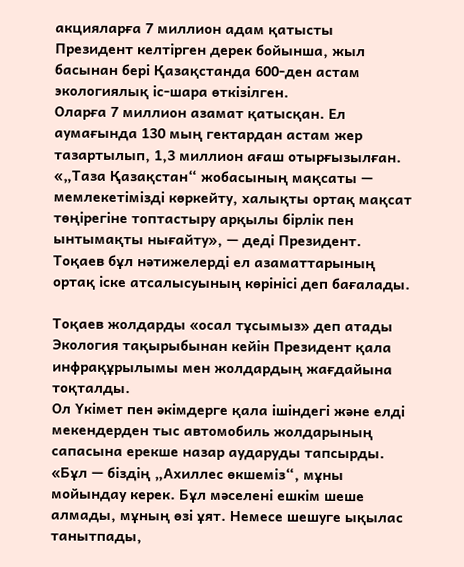акцияларға 7 миллион адам қатысты
Президент келтірген дерек бойынша, жыл басынан бері Қазақстанда 600-ден астам экологиялық іс-шара өткізілген.
Оларға 7 миллион азамат қатысқан. Ел аумағында 130 мың гектардан астам жер тазартылып, 1,3 миллион ағаш отырғызылған.
«„Таза Қазақстан“ жобасының мақсаты — мемлекетімізді көркейту, халықты ортақ мақсат төңірегіне топтастыру арқылы бірлік пен ынтымақты нығайту», — деді Президент.
Тоқаев бұл нәтижелерді ел азаматтарының ортақ іске атсалысуының көрінісі деп бағалады.

Тоқаев жолдарды «осал тұсымыз» деп атады
Экология тақырыбынан кейін Президент қала инфрақұрылымы мен жолдардың жағдайына тоқталды.
Ол Үкімет пен әкімдерге қала ішіндегі және елді мекендерден тыс автомобиль жолдарының сапасына ерекше назар аударуды тапсырды.
«Бұл — біздің „Ахиллес өкшеміз“, мұны мойындау керек. Бұл мәселені ешкім шеше алмады, мұның өзі ұят. Немесе шешуге ықылас танытпады,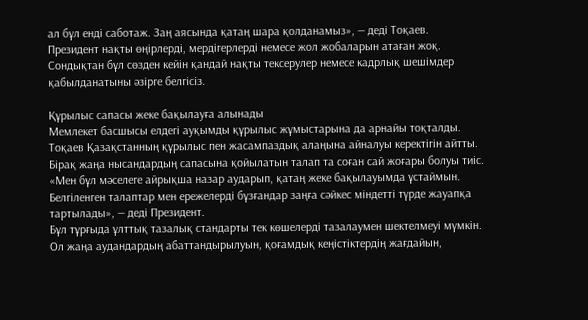ал бұл енді саботаж. Заң аясында қатаң шара қолданамыз», — деді Тоқаев.
Президент нақты өңірлерді, мердігерлерді немесе жол жобаларын атаған жоқ.
Сондықтан бұл сөзден кейін қандай нақты тексерулер немесе кадрлық шешімдер қабылданатыны әзірге белгісіз.

Құрылыс сапасы жеке бақылауға алынады
Мемлекет басшысы елдегі ауқымды құрылыс жұмыстарына да арнайы тоқталды.
Тоқаев Қазақстанның құрылыс пен жасампаздық алаңына айналуы керектігін айтты. Бірақ жаңа нысандардың сапасына қойылатын талап та соған сай жоғары болуы тиіс.
«Мен бұл мәселеге айрықша назар аударып, қатаң жеке бақылауымда ұстаймын. Белгіленген талаптар мен ережелерді бұзғандар заңға сәйкес міндетті түрде жауапқа тартылады», — деді Президент.
Бұл тұрғыда ұлттық тазалық стандарты тек көшелерді тазалаумен шектелмеуі мүмкін.
Ол жаңа аудандардың абаттандырылуын, қоғамдық кеңістіктердің жағдайын,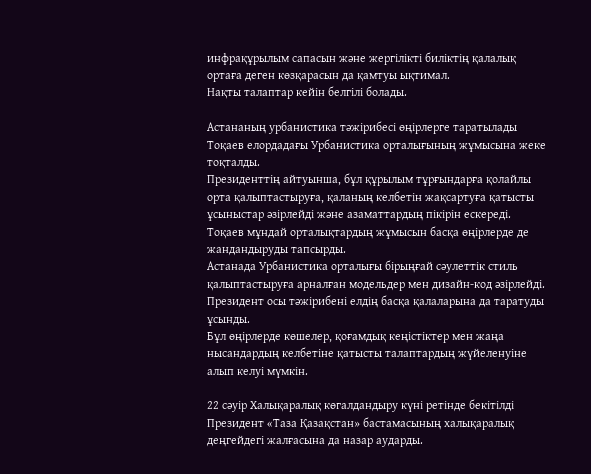инфрақұрылым сапасын және жергілікті биліктің қалалық ортаға деген көзқарасын да қамтуы ықтимал.
Нақты талаптар кейін белгілі болады.

Астананың урбанистика тәжірибесі өңірлерге таратылады
Тоқаев елордадағы Урбанистика орталығының жұмысына жеке тоқталды.
Президенттің айтуынша, бұл құрылым тұрғындарға қолайлы орта қалыптастыруға, қаланың келбетін жақсартуға қатысты ұсыныстар әзірлейді және азаматтардың пікірін ескереді.
Тоқаев мұндай орталықтардың жұмысын басқа өңірлерде де жандандыруды тапсырды.
Астанада Урбанистика орталығы бірыңғай сәулеттік стиль қалыптастыруға арналған модельдер мен дизайн-код әзірлейді.
Президент осы тәжірибені елдің басқа қалаларына да таратуды ұсынды.
Бұл өңірлерде көшелер, қоғамдық кеңістіктер мен жаңа нысандардың келбетіне қатысты талаптардың жүйеленуіне алып келуі мүмкін.

22 сәуір Халықаралық көгалдандыру күні ретінде бекітілді
Президент «Таза Қазақстан» бастамасының халықаралық деңгейдегі жалғасына да назар аударды.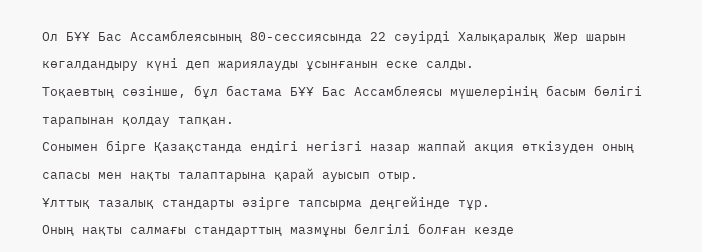Ол БҰҰ Бас Ассамблеясының 80-сессиясында 22 сәуірді Халықаралық Жер шарын көгалдандыру күні деп жариялауды ұсынғанын еске салды.
Тоқаевтың сөзінше, бұл бастама БҰҰ Бас Ассамблеясы мүшелерінің басым бөлігі тарапынан қолдау тапқан.
Сонымен бірге Қазақстанда ендігі негізгі назар жаппай акция өткізуден оның сапасы мен нақты талаптарына қарай ауысып отыр.
Ұлттық тазалық стандарты әзірге тапсырма деңгейінде тұр.
Оның нақты салмағы стандарттың мазмұны белгілі болған кезде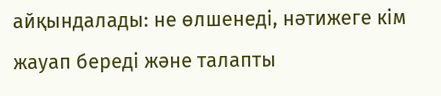айқындалады: не өлшенеді, нәтижеге кім жауап береді және талапты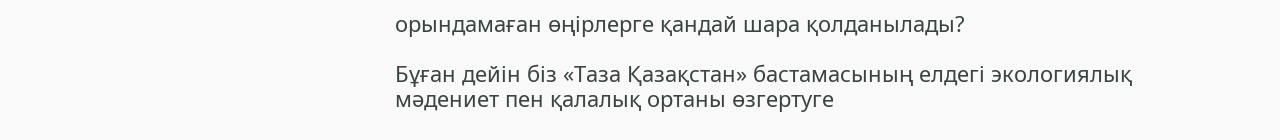орындамаған өңірлерге қандай шара қолданылады?

Бұған дейін біз «Таза Қазақстан» бастамасының елдегі экологиялық мәдениет пен қалалық ортаны өзгертуге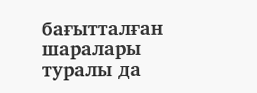бағытталған шаралары туралы да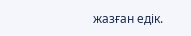жазған едік.